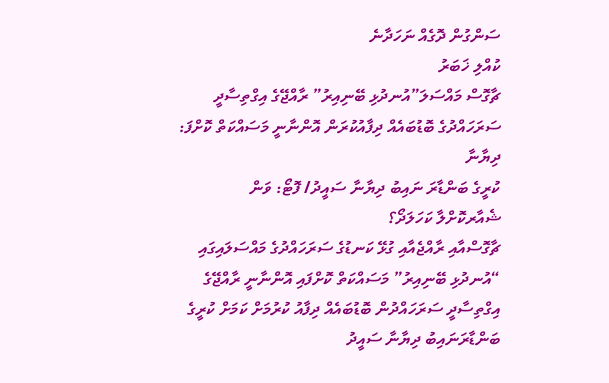ސަންގުން ދޮގެއް ނަހަދާނެ
ކުއްލި ޚަބަރު
ޗާގޮސް މައްސަލަ”އުނދުޅި ބޭނިއިރު” ރާއްޖޭގެ އިގްތިސާދީ ސަރަހައްދުގެ ބޮޑުބައެއް ދިފާއުކުރަން އޮންނާނީ މަސައްކަތް ކޮށްފަ: ދިޔާނާ
ކުރީގެ ބަންޑާރަ ނައިބު ދިޔާނާ ސައީދު/ ފޮޓޯ: ވަން
ޝެއާރކޮށްލާ ކަހަލަދޯ؟
ޗާގޮސްއާއި ރާއްޖެއާއި ގުޅޭ ކަނޑުގެ ސަރަހައްދުގެ މައްސަލައިގައި “އުނދުޅި ބޭނިއިރު” މަސައްކަތް ކޮށްފައި އޮންނާނީ ރާއްޖޭގެ އިގްތިސާދީ ސަރަހައްދުން ބޮޑުބައެއް ދިފާއު ކުރުމަށް ކަމަށް ކުރީގެ ބަންޑާރަނައިބު ދިޔާނާ ސައީދު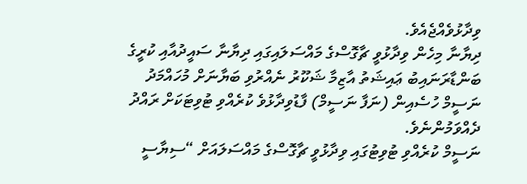ވިދާޅުވެއްޖެއެވެ.
ދިޔާނާ މިހެން ވިދާޅުވީ ޗާގޮސްގެ މައްސަލައިގައި ދިޔާނާ ސައީދުއާއި ކުރީގެ ބަންޑާރަނައިބު ޢައިޝަތު އާޒިމާ ޝަކޫރު ނެއްރުވި ބަޔާނަށް މުހައްމަދު ނަސީމް ހުސެއިން (ނަފާ ނަސީމް) ފާޑުވިދާޅުވެ ކުރެއްވި ޓުވިޓަކަށް ރައްދު ދެއްވަމުންނެވެ.
ނަސީމް ކުރެއްވި ޓުވިޓުގައި ވިދާޅުވީ ޗާގޮސްގެ މައްސަލައަށް “ސިޔާސީ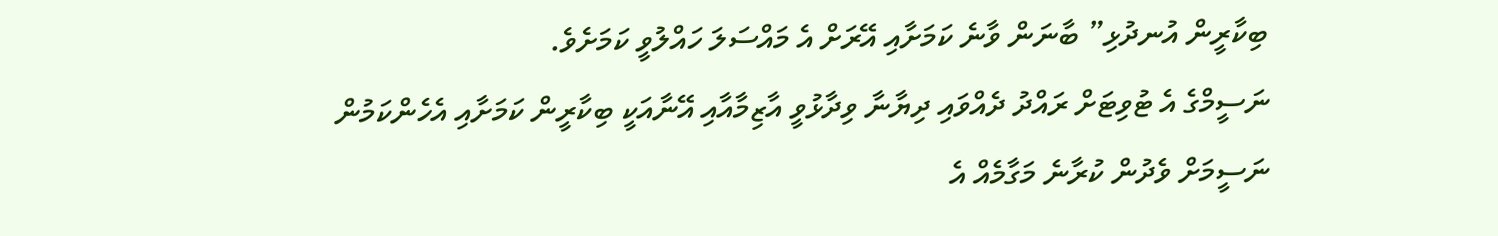ބިކާރީން އުނދުޅި” ބާނަން ވާނެ ކަމަށާއި އޭރަށް އެ މައްސަލަ ހައްލުވީ ކަމަށެވެ.
ނަސީމްގެ އެ ޓުވިޓަށް ރައްދު ދެއްވައި ދިޔާނާ ވިދާޅުވީ އާޒިމާއާއި އޭނާއަކީ ބިކާރީން ކަމަށާއި އެހެންކަމުން ނަސީމަށް ވެދުން ކުރާނެ މަގާމެއް އެ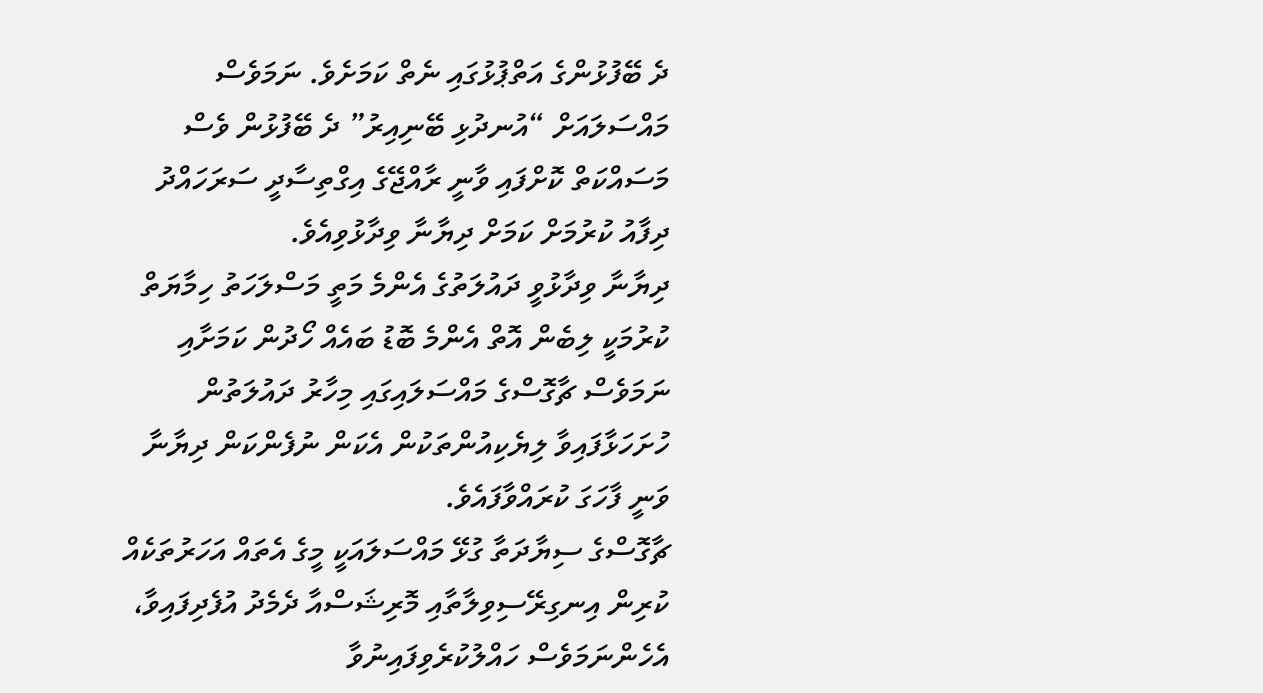ދެ ބޭފުޅުންގެ އަތްޕުޅުގައި ނެތް ކަމަށެވެ. ނަމަވެސް މައްސަލައަށް “އުނދުޅި ބޭނިއިރު” ދެ ބޭފުޅުން ވެސް މަސައްކަތް ކޮށްފައި ވާނީ ރާއްޖޭގެ އިގްތިސާދީ ސަރަހައްދު ދިފާއު ކުރުމަށް ކަމަށް ދިޔާނާ ވިދާޅުވިއެވެ.
ދިޔާނާ ވިދާޅުވީ ދައުލަތުގެ އެންމެ މަތީ މަސްލަހަތު ހިމާޔަތް ކުރުމަކީ ލިބެން އޮތް އެންމެ ބޮޑު ބައެއް ހޯދުން ކަމަށާއި ނަމަވެސް ޗާގޮސްގެ މައްސަލައިގައި މިހާރު ދައުލަތުން ހުށަހަޅާފައިވާ ލިޔެކިއުންތަކުން އެކަން ނުފެންކަން ދިޔާނާ ވަނީ ފާހަގަ ކުރައްވާފައެވެ.
ޗާގޮސްގެ ސިޔާދަތާ ގުޅޭ މައްސަލައަކީ މީގެ އެތައް އަހަރުތަކެއް ކުރިން އިނގިރޭސިވިލާތާއި މޮރިޝަސްއާ ދެމެދު އުފެދިފައިވާ، އެހެންނަމަވެސް ހައްލުކުރެވިފައިނުވާ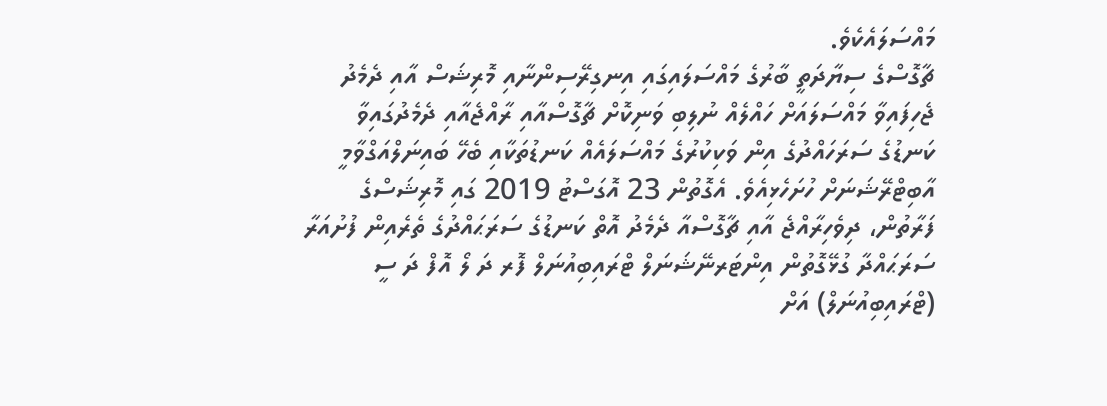މައްސަލައެކެވެ.
ޗާގޮސްގެ ސިޔާދަތީ ބާރުގެ މައްސަލައިގައި އިނގިރޭސިންނާއި މޮރިޝަސް އާއި ދެމެދު ޖެހިފައިވާ މައްސަލައަށް ހައްލެއް ނުލިބި ވަނިކޮށް ޗާގޮސްއާއި ރާއްޖެއާއި ދެމެދުގައިވާ ކަނޑުގެ ސަރަހައްދުގެ އިން ވަކިކުރުގެ މައްސަލައެއް ކަނޑުތަކާއި ބެހޭ ބައިނަލްއަގްވާމީ އާބިޓްރޭޝަނަށް ހުށަހެޅިއެވެ. އެގޮތުން 23 އޮގަސްޓު 2019 ގައި މޮރިޝަސްގެ ފަރާތުން، ދިވެހިރާއްޖެ އާއި ޗާގޮސްއާ ދެމެދު އޮތް ކަނޑުގެ ސަރަޙައްދުގެ ތެރެއިން ފުށުއަރާ ސަރަޙައްދާ ގުޅޭގޮތުން އިންޓަރނޭޝަނަލް ޓްރައިބިއުނަލް ފޮރ ދަ ލޯ އޮފް ދަ ސީ (ޓްރައިބިއުނަލް) އަށް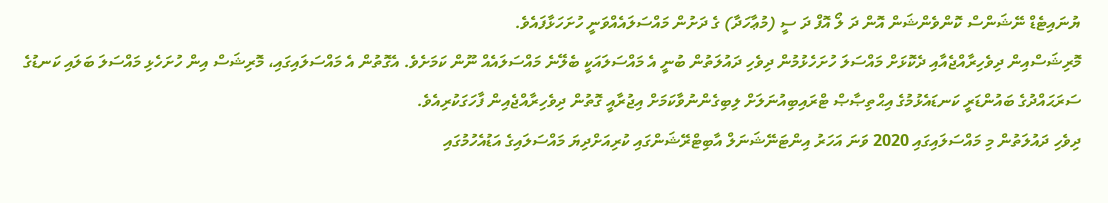ޔުނައިޓެޑް ނޭޝަންސް ކޮންވެންޝަން އޮން ދަ ލޯ އޮފް ދަ ސީ (މުޢާހަދާ) ގެ ދަށުން މައްސަލައެއްވަނީ ހުށަހަޅާފައެވެ.
މޮރިޝަސްއިން ދިވެހިރާއްޖެއާއި ދެކޮޅަށް މައްސަލަ ހުށަހެޅުމުން ދިވެހި ދައުލަތުން ބުނީ އެ މައްސަލައަކީ ބެލޭނެ މައްސަލައެއް ނޫން ކަމަށެވެ. އެގޮތުން އެ މައްސަލައިގައި، މޮރިޝަސް އިން ހުށަހެޅި މައްސަލަ ބަލައި ކަނޑުގެ ސަރަޙައްދުގެ ބައުންޑަރީ ކަނޑައެޅުމުގެ އިޙްތިޞާޞް ޓްރައިބިއުނަލަށް ލިބިގެންނުވާކަމަށް އިޖުރާއީ ގޮތުން ދިވެހިރާއްޖެއިން ފާހަގަކުރިއެވެ.
ދިވެހި ދައުލަތުން މި މައްސަލައިގައި 2020 ވަނަ އަހަރު އިންޓަނޭޝަނަލް އާބިޓްރޭޝަންގައި ކުރިއަށްދިޔަ މައްސަލައިގެ އަޑުއެހުމުގައި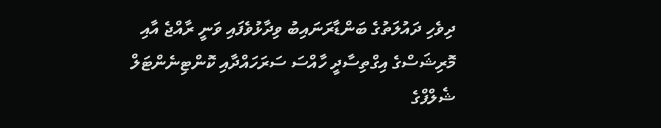ދިވެހި ދައުލަތުގެ ބަންޑާރަނައިބު ވިދާޅުވެފައި ވަނީ ރާއްޖެ އާއި މޮރިޝަސްގެ އިގްތިސާދީ ހާއްސަ ސަރަހައްދާއި ކޮންޓިނެންޓަލް ޝެލްފްގެ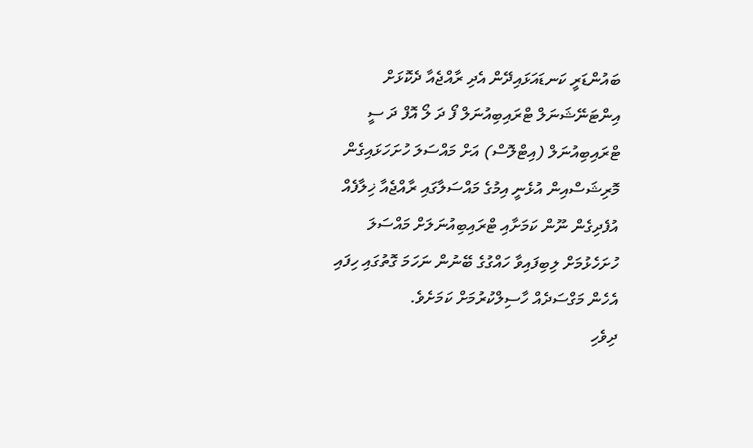ބައުންޑަރީ ކަނޑައަޅައިދޭން އެދި ރާއްޖެއާ ދެކޮޅަށް އިންޓަނޭޝަނަލް ޓްރައިބިއުނަލް ފޯ ދަ ލޯ އޮފް ދަ ސީ ޓްރައިބިއުނަލް (އިޓްލޮސް) އަށް މައްސަލަ ހުށަހަޅައިގެން މޮރިޝަސްއިން އުޅެނީ އިމުގެ މައްސަލާގައި ރާއްޖެއާ ޚިލާފެއް އުފެދިގެން ނޫން ކަމަށާއި ޓްރައިބިއުނަލަށް މައްސަލަ ހުށަހެޅުމަށް ލިބިފައިވާ ހައްގުގެ ބޭނުން ނަހަމަ ގޮތުގައި ހިފައި އެހެން މަގްސަދެއް ހާސިލްކުރުމަށް ކަމަށެވެ.
ދިވެހި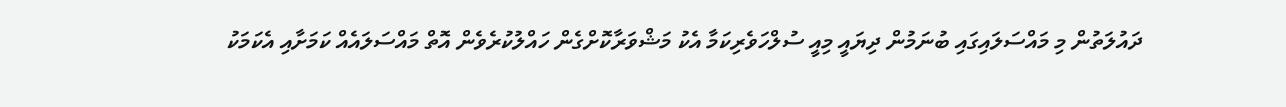ދައުލަތުން މި މައްސަލައިގައި ބުނަމުން ދިޔައީ މިއީ ސުލްހަވެރިކަމާ އެކު މަޝްވަރާކޮށްގެން ހައްލުކުރެވެން އޮތް މައްސަލައެއް ކަމަށާއި އެކަމަކު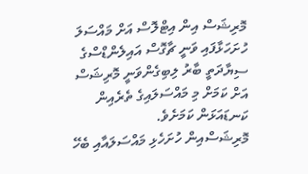މޮރިޝަސް އިން އިޓްލޮސް އަށް މައްސަލަ ހުށަހަޅާފައި ވަނީ ޗާގޮސް އައިލެންޑްސްގެ ސިޔާދަތީ ބާރު ލިބިގެންވަނީ މޮރިޝަސް އަށް ކަމަށް މި މައްސަލައިގެ ތެރެއިން ކަނޑައަޅަން ކަމަށެވެ.
މޮރިޝަސްއިން ހުށަހެޅި މައްސަލައާއި ބެހޭ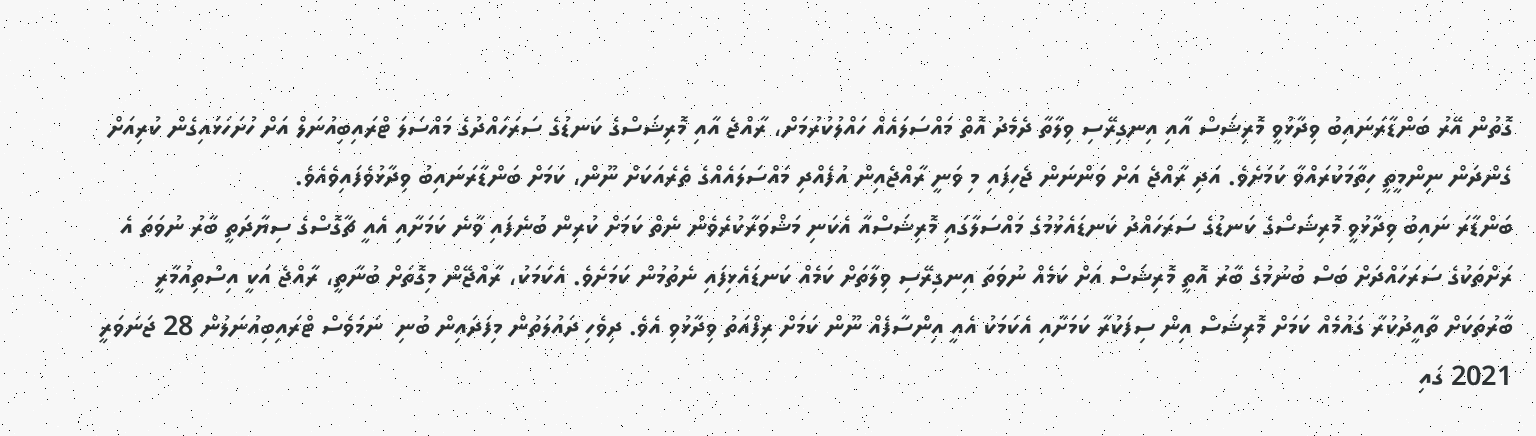ގޮތުން އޭރު ބަންޑާރަނައިބު ވިދާޅުވީ މޮރިޝަސް އާއި އިނގިރޭސި ވިލާތާ ދެމެދު އޮތް މައްސަލައެއް ހައްލުކުރުމަށް، ރާއްޖެ އާއި މޮރިޝަސްގެ ކަނޑުގެ ސަރަހައްދުގެ މައްސަލަ ޓްރައިބިއުނަލް އަށް ހުށަހަޅައިގެން ކުރިއަށް ގެންދަން ނިންމީތީ ހިތާމަކުރައްވާ ކަމަށެވެ. އަދި ރާއްޖެ އަށް ވަންނަން ޖެހިފައި މި ވަނީ ރާއްޖެއިން އުފެއްދި މައްސަލައެއްގެ ތެރެއަކަށް ނޫން، ކަމަށް ބަންޑާރަނައިބު ވިދާޅުވެފައިވެއެވެ.
ބަންޑާރަ ނައިބު ވިދާޅުވީ މޮރިޝަސްގެ ކަނޑުގެ ސަރަހައްދު ކަނޑައެޅުމުގެ މައްސަލާގައި މޮރިޝަސްއާ އެކަނި މަޝްވަރާކުރެވެން ނެތް ކަމަށް ކުރިން ބުނެފައި ވާނެ ކަމަށާއި އެއީ ޗާގޮސްގެ ސިޔާދަތީ ބާރު ނުވަތަ އެ ރަށްތަކުގެ ސަރަހައްދަށް ބަސް ބުނުމުގެ ބާރު އޮތީ މޮރިޝަސް އަށް ކަމެއް ނުވަތަ އިނގިރޭސި ވިލާތަށް ކަމެއް ކަނޑައެޅިފައި ނެތުމުން ކަމަށެވެ. އެކަމަކު، ރާއްޖޭން މިގޮތަށް ބުނާތީ، ރާއްޖެ އަކީ އިސްތިއުމާރީ ބާރުތަކަށް ތާއީދުކުރާ ގައުމެއް ކަމަށް މޮރިޝަސް އިން ސިފަކުރާ ކަމަށާއި އެކަމަކު އެއީ އިންސާފެއް ނޫން ކަމަށް ރިފްއަތު ވިދާޅުވި އެވެ. ދިވެހި ދައުލަތުން މިފަދައިން ބުނި  ނަމަވެސް ޓްރައިބިއުނަލުން 28 ޖަނަވަރީ 2021 ގައި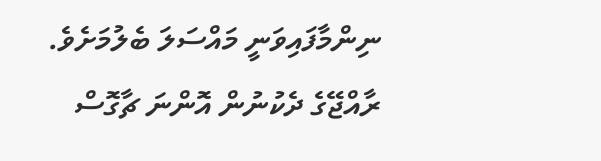ނިންމާފައިވަނީ މައްސަލަ ބެލުމަށެވެ.
ރާއްޖޭގެ ދެކުނުން އޮންނަ ޗާގޮސް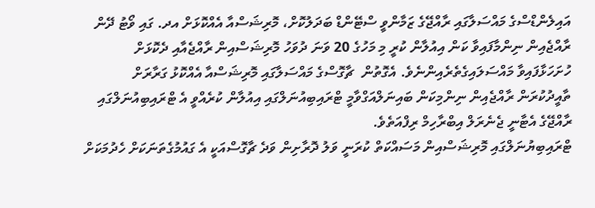އައިލެންޑްސްގެ މައްސަލާގައި ރާއްޖޭގެ ޒަމާންވީ ސްޓޭންޑް ބަދަލުކޮށް، މޮރިޝަސްއާ އެއްކޮޅަށް އދ. ގައި ވޯޓު ދޭން ރާއްޖެއިން ނިންމާފައިވާ ކަން އިއުލާން ކުރީ މި މަހުގެ 20 ވަނަ ދުވަހު މޮރިޝަސްއިން ރާއްޖެއާއި ދެކޮޅަށް ހުށަހަޅާފައިވާ މައްސަލައިގެތެރެއިންނެވެ. އެގޮތުން  ޗާގޮސްގެ މައްސަލާގައި މޮރިޝަސްއާ އެއްކޮޅު ގަރާރަށް ތާއީދުކުރަން ރާއްޖެއިން ނިންމިކަން ބައިނަލްއަގްވާމީ ޓްރައިބިއުނަލްގައި އިއުލާން ކުރެއްވީ އެ ޓްރައިބިއުނަލްގައި ރާއްޖޭގެ އެޓާނީ ޖެނެރަލް އިބްރާހިމް ރިފްއަތެވެ.
ޓްރައިބިޔުނަލްގައި މޮރިޝަސްއިން މަސައްކަތް ކުރަނީ ވަލު ދޮރާށިން ވަދެ ޗާގޮސްއަކީ އެ ގައުމުގެތަނަކަށް ހެދުމަކަށް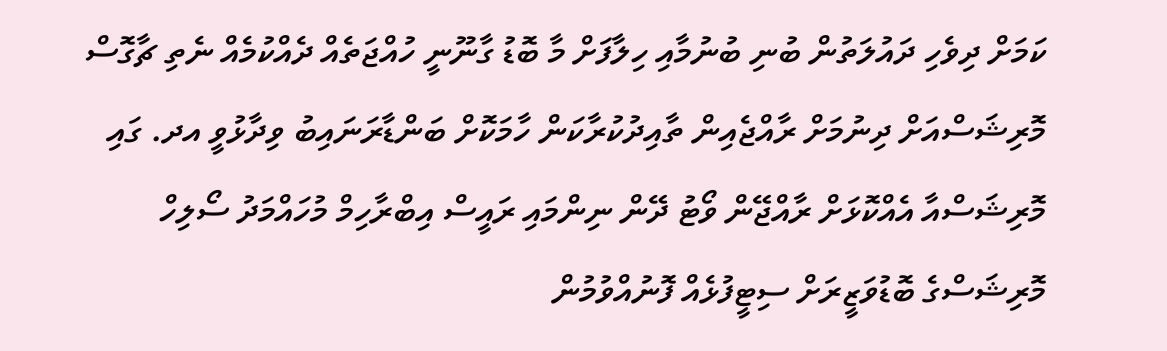ކަމަށް ދިވެހި ދައުލަތުން ބުނި ބުނުމާއި ހިލާފަށް މާ ބޮޑު ގާނޫނީ ހުއްޖަތެއް ދެއްކުމެއް ނެތި ޗާގޮސް މޮރިޝަސްއަށް ދިނުމަށް ރާއްޖެއިން ތާއިދުކުރާކަން ހާމަކޮށް ބަންޑާރަނައިބު ވިދާޅުވީ އދ. ގައި މޮރިޝަސްއާ އެއްކޮޅަށް ރާއްޖޭން ވޯޓު ދޭން ނިންމައި ރައީސް އިބްރާހިމް މުހައްމަދު ސޯލިހް މޮރިޝަސްގެ ބޮޑުވަޒީރަށް ސިޓީފުޅެއް ފޮނުއްވުމުން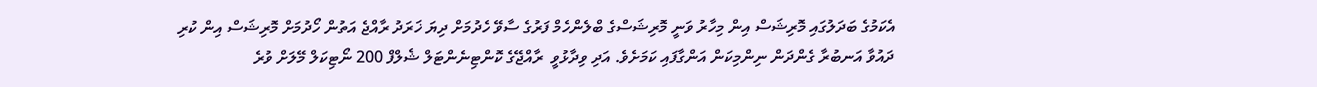އެކަމުގެ ބަދަލުގައި މޮރިޝަސް އިން މިހާރު ވަނީ މޮރިޝަސްގެ ބްލެންހެމް ފަރުގެ ސާވޭ ހެދުމަށް ދިޔަ ޚަރަދު ރާއްޖެ އަތުން ހޯދުމަށް މޮރިޝަސް އިން ކުރި ދައުވާ އަނބުރާ ގެންދަން ނިންމިކަން އަންގާފައި ކަމަށެވެ. އަދި ވިދާޅުވީ  ރާއްޖޭގެ ކޮންޓިނެންޓަލް ޝެލްފް 200 ނޯޓިކަލް މޭލަށް ވުރެ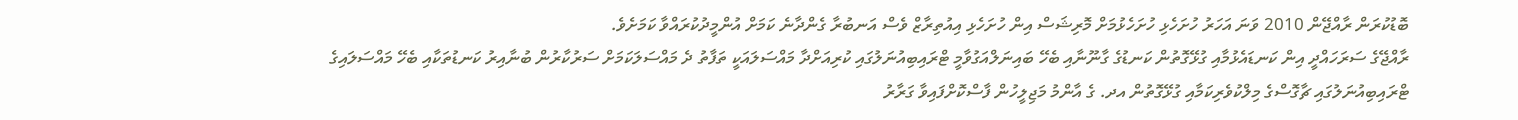ބޮޑުކުރަން ރާއްޖޭން 2010 ވަނަ އަހަރު ހުށަހެޅި ހުށަހެޅުމަށް މޮރިޝަސް އިން ހުށަހެޅި އިއުތިރާޒް ވެސް އަނބުރާ ގެންދާނެ ކަމަށް އުންމީދުކުރައްވާ ކަމަށެވެ.
ރާއްޖޭގެ ސަރަހައްދީ އިން ކަނޑައެޅުމާއި ގުޅޭގޮތުން ކަނޑުގެ ގާނޫނާއި ބެހޭ ބައިނަލްއަގުވާމީ ޓްރައިބިއުނަލުގައި ކުރިއަށްދާ މައްސަލައަކީ ތަފާތު ދެ މައްސަލަކަމަށް ސަރުކާރުން ބުނާއިރު ކަނޑުތަކާއި ބެހޭ މައްސަލައިގެ ޓްރައިބިއުނަލުގައި ޗާގޮސްގެ މިލްކުވެރިކަމާއި ގުޅޭގޮތުން އދ. ގެ އާންމު މަޖިލީހުން ފާސްކޮށްފައިވާ ގަރާރު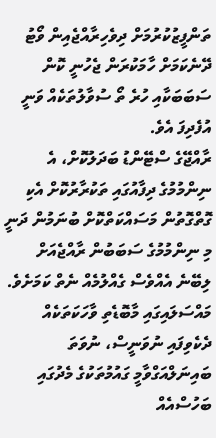ތަންފީޒުކުރުމަށް ދިވެހިރާއްޖެއިން ވޯޓު ދޭނެކަމަށް ހާމަކުރަން ޖެހުނީ ކޮން ސަބަބަކާއި ހުރެ ތޯ ސުވާލުތަކެއް ވަނީ އުފެދިފަ އެވެ.
ރާއްޖޭގެ ސްޓޭންޑު ބަދަލުކޮށް، އެ ނިންމުމުގެ ދިފާއުގައި ތަކުރާރުކޮށް އެކި ގޮތްގޮތުން މަސައްކަތްކޮށް ބުނަމުން ދަނީ މި ނިންމުމުގެ ސަބަބުން ރާއްޖެއަށް ލިބޭނެ އެއްވެސް ގެއްލުމެއް ނެތް ކަމަށެވެ.
މައްސަލައިގައި މާބޮޑެތި ވާހަކަތަކެއް ދެކެވިފައި ނުވަނީސް، ނުވަތަ ބައިނަލްއަގްވާމީ ގައުމުތަކުގެ މެދުގައި ބަހުސްއެއް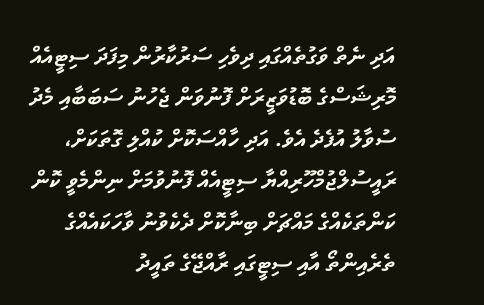އަދި ނެތް ވަގުތެއްގައި ދިވެހި ސަރުކާރުން މިފަދަ ސިޓީއެއް މޮރިޝަސްގެ ބޮޑުވަޒީރަށް ފޮނުވަން ޖެހުނު ސަބަބާއި މެދު ސުވާލު އުފެދެ އެވެ. އަދި ހާއްސަކޮށް ކުއްލި ގޮތަކަށް، ރައީސުލްޖުމްހޫރިއްޔާ ސިޓީއެއް ފޮނުވުމަށް ނިންމެވީ ކޮން ކަންތަކެއްގެ މައްޗަށް ބިނާކޮށް ދެކެވުނު ވާހަކައެއްގެ ތެރެއިންތޯ އާއި ސިޓީގައި ރާއްޖޭގެ ތައީދު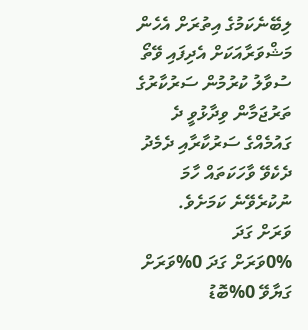ލިބޭނެކަމުގެ އިތުރަށް އެހެން މަޝްވަރާއަކަށް އެދިފައި ވޭތޯ ސުވާލު ކުރުމުން ސަރުކާރުގެ ތަރުޖަމާން ވިދާޅުވީ ދެ ގައުމެއްގެ ސަރުކާރާއި ދެމެދު ދެކެވޭ ވާހަކަތައް ހާމަ ނުކުރެވޭނެ ކަމަށެވެ.
ވަރަށް ގަދަ
0%ވަރަށް ގަދަ 0%ވަރަށް ގަޔާވޭ 0%ބޮޑު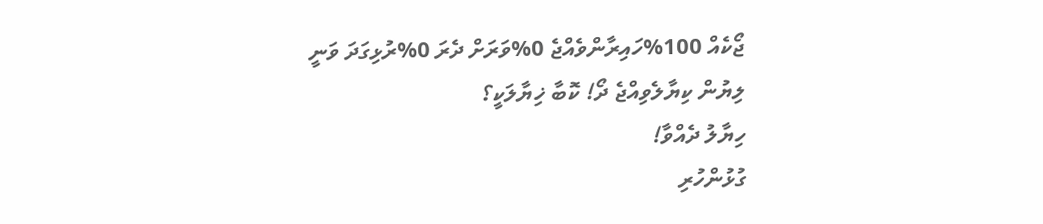ޖޯކެއް 100%ހައިރާންވެއްޖެ 0%ވަރަށް ދެރަ 0%ރުޅިގަދަ ވަނީ
ލިޔުން ކިޔާލެވިއްޖެ ދޯ! ކޮބާ ޚިޔާލަކީ؟
ހިޔާލު ދެއްވާ!
ގުޅުންހުރި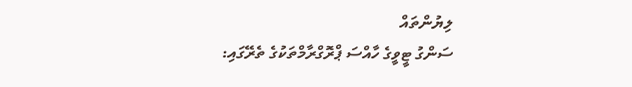ލިޔުންތައް
ސަންގު ޓީވީގެ ހާއްސަ ޕްރޮގްރާމްތަކުގެ ތެރޭގައި: